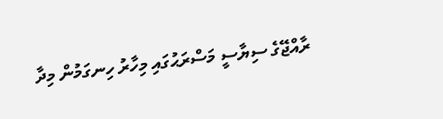ރާއްޖޭގެ ސިޔާސީ މަސްރަޙުގައި މިހާރު ހިނގަމުން މިދާ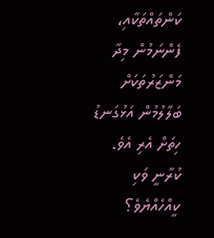ކަންތައްތަކާއި، ފެންނަމުން މިދާ މަންޒަރުތަކަށް ބަލާލުމުން އަޅުގަނޑު ހިތަށް އެރި އެވެ. ކުރާނީ ވަކި ކީއްހެއްޔެވެ؟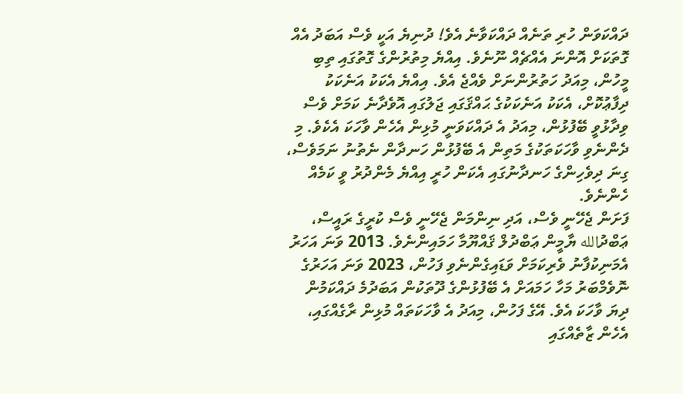ދައްކަވަން ހުރި ތަނެއް ދައްކަވާނެ އެވެ! ދުނިޔެ އަކީ ވެސް އަބަދު އެއް ގޮތަކަށް އޮންނަ އެއްޗެއް ނޫނެވެ. އިއްޔެ މިތުރުންގެ ގޮތުގައި ތިބި މީހުން، މިއަދު ހަތުރުންނަށް ވެއްޖެ އެވެ. އިއްޔެ އެކަކު އަނެކަކު ދިފާޢުކޮށް، އެކަކު އަނެކަކުގެ ޙައްޤަގައި ޖަލުގައި އޮވެދާނެ ކަމަށް ވެސް ވިދާޅުވީ ބޭފުޅުން، މިއަދު އެ ދައްކަވަނީ މުޅިން އެހެން ވާހަކަ އެކެވެ. މި ދެންނެވި ވާހަކަތަކުގެ މަތިން އެ ބޭފުޅުން ހަނދާން ނެތުނު ނަމަވެސް، ގިނަ ދިވެހިންގެ ހަނދާނުގައި އެކަން ހުރީ އިއްޔެ މެންދުރު ވީ ކަމެއް ހެންނެވެ.
ފަށަން ޖެހޭނީ ވެސް، އަދި ނިންމަން ޖެހޭނީ ވެސް ކުރީގެ ރައީސް، ޢަބްދުالله ޔާމީން ޢަބްދުލް ޤައްޔޫމާ ހަމައިންނެވެ. 2013 ވަނަ އަހަރު އެމަނިކުފާނު ވެރިކަމަށް ވަޑައިގެންނެވި ފަހުން، 2023 ވަނަ އަހަރުގެ ނޮވެމްބަރު މަހާ ހަމައަށް އެ ބޭފުޅުންގެ ދޫތަކުން އަބަދުމެ ދައްކަމުން ދިޔަ ވާހަކަ އެވެ. އޭގެ ފަހުން، މިއަދު އެ ވާހަކަތައް މުޅިން ރާގެއްގައި، އެހެން ޒާތެއްގައި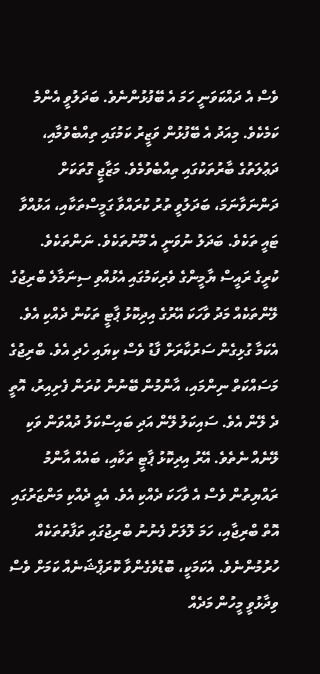ވެސް އެ ދައްކަވަނީ ހަމަ އެ ބޭފުޅުންނެވެ. ބަދަލުވީ އެންމެ ކަމެކެވެ. މިއަދު އެ ބޭފުޅުން ވަޒީރު ކަމުގައި ތިއްބެވުމާއި، ދަޢުލަތުގެ ބާރުތަކުގައި ތިއްބެވުމެވެ. މަޒާޖީ ގޮތަކަށް ދަންނަވާނަމަ، ބަދަލުވީ ތުރު ކުރައްވާ ގަމީސްތަކާއި، އަޅުއްވާ ޓައީ ތަކެވެ. ބަދަލު ނުވަނީ އެ މޫނުތަކެވެ. ނަންތަކެވެ.
ކުރީގެ ރައީސް ޔާމީންގެ ވެރިކަމުގައި އެޅުއްވި ސިނަމާލެ ބްރިޖުގެ ލޭންތަކެއް މަދު ވާހަކަ އޭރުގެ އިދިކޮޅު ޕާޓީ ތަކުން ދެއްކި އެވެ. އެކަމާ ގުޅިގެން ސަރުކާރަށް ފާޑު ވެސް ކިޔައި ހެދި އެވެ. ބްރިޖުގެ މަސައްކަތް ނިންމައި، އާންމުން ބޭނުން ކުރަން ފެށިއިރު، އޮތީ ދެ ލޭން އެވެ. ސައިކަލު ލޭން އަދި ބައިސްކަލު ދުއްވަން ވަކި ލޭނެއް ނެތެވެ. އޭރު އިދިކޮޅު ޕާޓީ ތަކާއި، ބައެއް އާންމު ރައްޔިތުން ވެސް އެ ވާހަކަ ދެއްކި އެވެ. އެއީ ދެއްކި މަންޒަރުގައި އޮތް ބްރިޖާއި، ހަމަ ލޮލަށް ފެނުނު ބްރިޖުގައި ތަފާތުތަކެއް ހުރުމުންނެވެ. އެކަމަކީ، ބޮޑުވެގެންވާ ކޮރަޕްޝަނެއް ކަމަށް ވެސް ވިދާޅުވީ މީހުން މަދެއް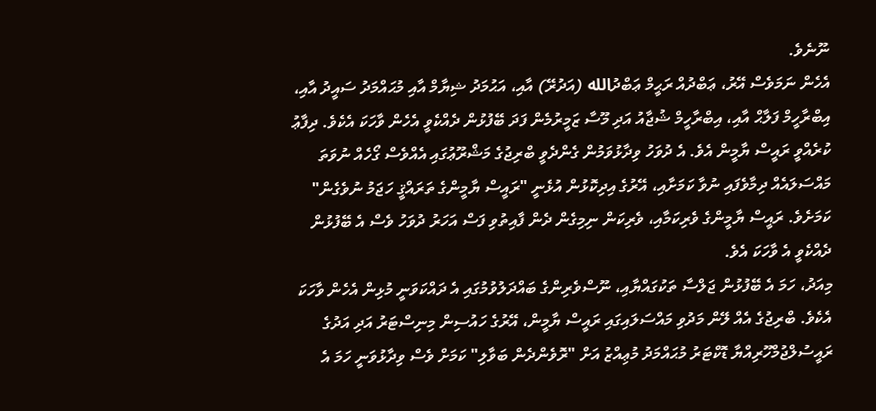ނޫނެވެ.
އެހެން ނަމަވެސް އޭރު، ޢަބްދުއް ރަޙީމް ޢަބްދުالله (އަދުރޭ) އާއި، އަޙުމަދު ޝިޔާމް އާއި މުޙައްމަދު ސައީދު އާއި، އިބްރާހީމް ފަލާޙް އާއި، އިބްރާހީމް ޝުޖާއު އަދި މޫސާ ޒަމީރުމެން ފަދަ ބޭފުޅުން ދެއްކެވީ އެހެން ވާހަކަ އެކެވެ. ދިފާޢު ކުރެއްވީ ރައީސް ޔާމީން އެވެ. އެ ދުވަހު ވިދާޅުވަމުން ގެންދެވީ ބްރިޖުގެ މަޝްރޫޢުގައި އެއްވެސް ގޯހެއް ނުވަތަ މައްސަލައެއް ދިމާވެފައި ނުވާ ކަމަށާއި، އޭރުގެ އިދިކޮޅުން އުޅެނީ "ރައީސް ޔާމީންގެ ތަރައްޤީ ހަޖަމު ނުވެގެން" ކަމަށެވެ. ރައީސް ޔާމީންގެ ވެރިކަމާއި، ވެރިކަން ނިމިގެން ދެން ފާއިތުވި ފަސް އަހަރު ދުވަހު ވެސް އެ ބޭފުޅުން ދެއްކެވީ އެ ވާހަކަ އެވެ.
މިއަދު، ހަމަ އެ ބޭފުޅުން ޖަލްސާ ތަކުގައްޔާއި، ނޫސްވެރިންގެ ބައްދަލުވުމުގައި އެ ދައްކަވަނީ މުޅިން އެހެން ވާހަކަ އެކެވެ. ބްރިޖުގެ އެއް ލޭން މަދުވި މައްސަލައިގައި ރައީސް ޔާމީން، އޭރުގެ ހައުސިން މިނިސްޓަރު އަދި އަދުގެ ރައީސުލްޖުމްހޫރިއްޔާ ޑޮކްޓަރު މުޙައްމަދު މުޢިއްޒު އަށް "ރޮވެންދެން ބަވާލި" ކަމަށް ވެސް ވިދާޅުވަނީ ހަމަ އެ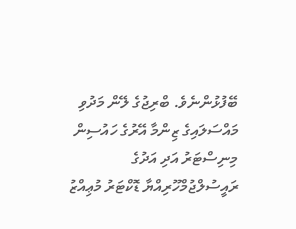ބޭފުޅުންނެވެ. ބްރިޖުގެ ލޭން މަދުވި މައްސަލައިގެ ޒިންމާ އޭރުގެ ހައުސިން މިނިސްޓަރު އަދި އަދުގެ ރައީސުލްޖުމްހޫރިއްޔާ ޑޮކްޓަރު މުޢިއްޒު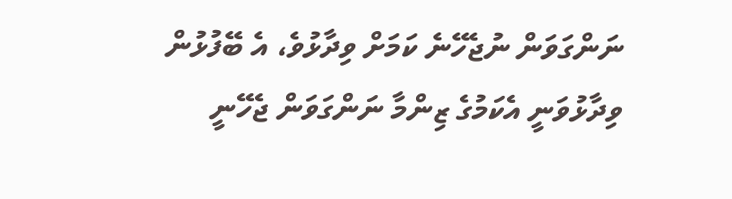ނަންގަވަން ނުޖެހޭނެ ކަމަށް ވިދާޅުވެ، އެ ބޭފުޅުން ވިދާޅުވަނީ އެކަމުގެ ޒިންމާ ނަންގަވަން ޖެހޭނީ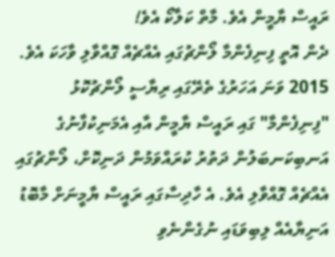ރައީސް ޔާމީން އެވެ. މާތް ކަލާކޯ އެވެ!
ދެން އޮތީ ފިނިފެންމާ ލޯންޗުގައި އެއްޗެއް ގޮއްވާލި ވާހަކަ އެވެ. 2015 ވަނަ އަހަރުގެ ތެރޭގައި ރިޔާސީ ލޯންޗުކޮޅު "ފިނިފެންމާ" ގައި ރައީސް ޔާމީން އާއި އެމަނިކުފާނުގެ އަނބިކަނބަލުން ދަތުރު ކުރައްވަމުން ދަނިކޮށް، ލޯންޗުގައި އެއްޗެއް ގޮއްވާލި އެވެ. އެ ހާދިސާގައި ރައީސް ޔާމީނަށް މާބޮޑު އަނިޔާއެއް ލިބިވަޑައި ނުގެންނެވި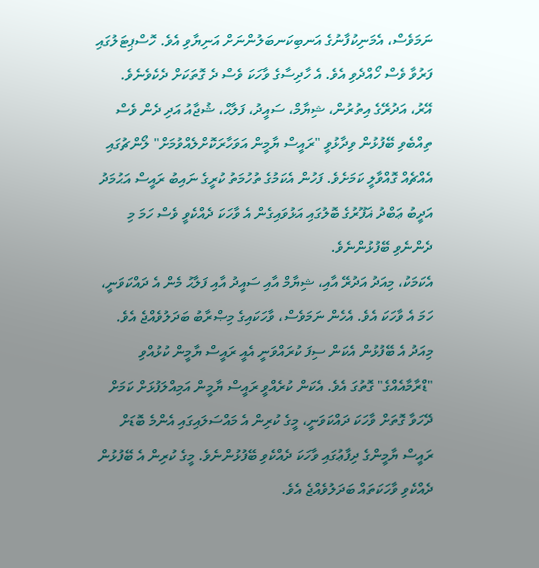ނަމަވެސް، އެމަނިކުފާނުގެ އަނބިކަނބަލުންނަށް އަނިޔާވި އެވެ. ހޮސްޕިޓަލުގައި ފަރުވާ ވެސް ހޯއްދެވި އެވެ. އެ ހާދިސާގެ ވާހަކަ ވެސް ދެ ގޮތަކަށް ދެކެވެނެވެ. އޭރު، އަދުރޭގެ އިތުރުން، ޝިޔާމް، ސައީދު، ފަލާޙް، ޝުޖާއު އަދި ދެން ވެސް ތިއްބެވި ބޭފުޅުން ވިދާޅުވީ "ރައީސް ޔާމީން އަވަހާރަކޮށްލެއްވުމަށް" ލޯންޗުގައި އެއްޗެއް ގޮއްވާލީ ކަމަށެވެ. ފަހުން އެކަމުގެ ތުހުމަތު ކުރީގެ ނައިބު ރައީސް އަޙުމަދު އަދީބު ޢަބްދު ޣަފޫރުގެ ބޮލުގައި އަޅުވައިގެން އެ ވާހަކަ ދެއްކެވީ ވެސް ހަމަ މި ދެންނެވި ބޭފުޅުންނެވެ.
އެކަމަކު، މިއަދު އަދުރޭ އާއި، ޝިޔާމް އާއި ސައީދު އާއި ފަލާޙު މެން އެ ދައްކަވަނީ، ހަމަ އެ ވާހަކަ އެވެ. އެހެން ނަމަވެސް، ވާހަކައިގެ މިޞްރާބު ބަދަލުވެއްޖެ އެވެ. މިއަދު އެ ބޭފުޅުން އެކަން ސިފަ ކުރައްވަނީ އެއީ ރައީސް ޔާމީން ކުޅުއްވި "ޑްރާމާއެއްގެ" ގޮތުގަ އެވެ. އެކަން ކުރެއްވީ ރައީސް ޔާމީން އަމިއްލަފުޅަށް ކަމަށް ދޭހަވާ ގޮތަށް ވާހަކަ ދައްކަވަނީ، މީގެ ކުރިން އެ މައްސަލައިގައި އެންމެ ބޮޑަށް ރައީސް ޔާމީންގެ ދިފާޢުގައި ވާހަކަ ދެއްކެވި ބޭފުޅުންނެވެ. މީގެ ކުރިން އެ ބޭފުޅުން ދެއްކެވި ވާހަކަތައް ބަދަލުވެއްޖެ އެވެ.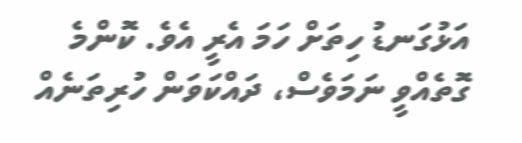އަޅުގަނޑު ހިތަށް ހަމަ އެރީ އެވެ. ކޮންމެ ގޮތެއްވީ ނަމަވެސް، ދައްކަވަން ހުރިތަނެއް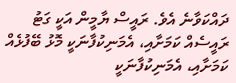ދައްކަވާނެ އެވެ. ރައީސް ޔާމީން އަކީ ގަޓު ރައީސެއް ކަމަށާއި، އެމަނިކުފާނަކީ މޮޅު ބޭފުޅެއް ކަމަށާއި، އެމަނިކުފާނަކީ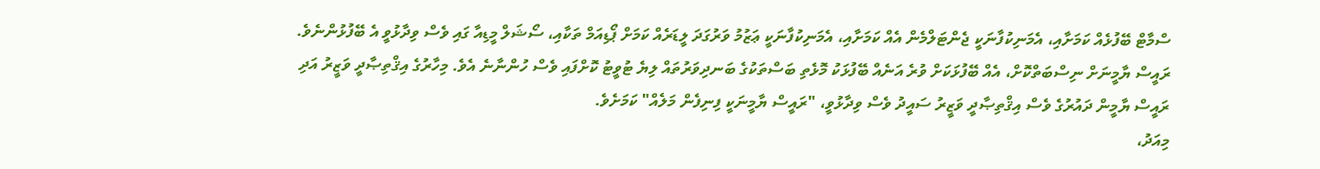ސްމާޓް ބޭފުޅެއް ކަމަށާއި، އެމަނިކުފާނަކީ ޖެންޓަލްމެން އެއް ކަމަށާއި، އެމަނިކުފާނަކީ ޢަޒުމު ވަރުގަދަ ލީޑަރެއް ކަމަށް ޕޯޑިއަމް ތަކާއި، ސޯޝަލް މީޑިއާ ގައި ވެސް ވިދާޅުވީ އެ ބޭފުޅުންނެވެ. ރައީސް ޔާމީނަށް ނިސްބަތްކޮށް، އެއް ބޭފުޅަކަށް ވުރެ އަނެއް ބޭފުޅަކު މޮޅެތި ބަސްތަކުގެ ބަނދިވަރުތައް ލިޔެ ޓުވީޓު ކޮށްފައި ވެސް ހުންނާނެ އެވެ. މިހާރުގެ އިޤްތިޞާދީ ވަޒީރު އަދި ރައީސް ޔާމީން ދައުރުގެ ވެސް އިޤްތިޞާދީ ވަޒީރު ސައީދު ވެސް ވިދާޅުވީ، "ރައީސް ޔާމީނަކީ ފިނިފެން މަލެއް" ކަމަށެވެ.
މިއަދު،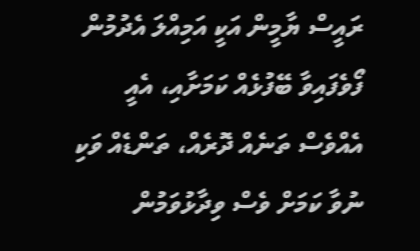ރައީސް ޔާމީން އަކީ އަމިއްލަ އެދުމުން ފޯވެފައިވާ ބޭފުޅެއް ކަމަށާއި، އެއީ އެއްވެސް ތަނެއް ދޮރެއް، ތަންޑެއް ވަކި ނުވާ ކަމަށް ވެސް ވިދާޅުވަމުން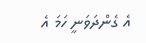އެ ގެންދަވަނީ ހަމަ އެ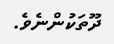ދޫތަކުންނެވެ.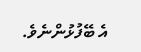އެ ބޭފުޅުންނެވެ.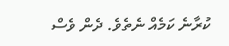ކުރާނެ ކަމެއް ނެތެވެ. ދެން ވެސް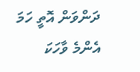ދަންވަން އޮތީ ހަމަ އެންމެ ވާހަކަ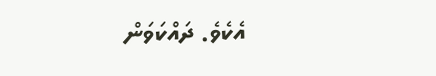އެކެވެ. ދައްކަވަން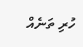ހުރި ތަނެއް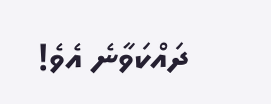ދައްކަވާނެ އެވެ!